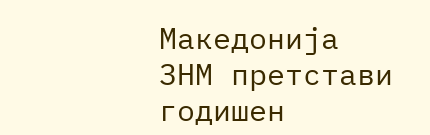Македонија
ЗНМ претстави годишен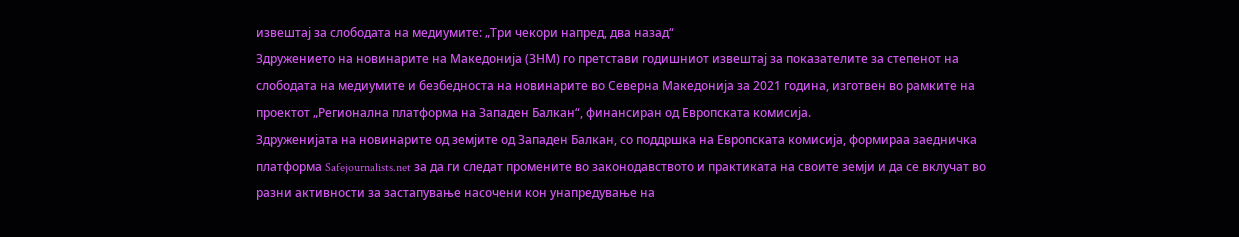извештај за слободата на медиумите: „Три чекори напред, два назад“
Здружението на новинарите на Македонија (ЗНМ) го претстави годишниот извештај за показателите за степенот на слободата на медиумите и безбедноста на новинарите во Северна Македонија за 2021 година, изготвен во рамките на проектот „Регионална платформа на Западен Балкан“, финансиран од Европската комисија.
Здруженијата на новинарите од земјите од Западен Балкан, со поддршка на Европската комисија, формираа заедничка платформа Safejournalists.net за да ги следат промените во законодавството и практиката на своите земји и да се вклучат во разни активности за застапување насочени кон унапредување на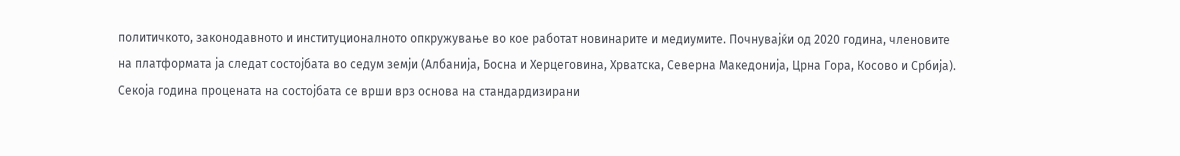политичкото, законодавното и институционалното опкружување во кое работат новинарите и медиумите. Почнувајќи од 2020 година, членовите на платформата ја следат состојбата во седум земји (Албанија, Босна и Херцеговина, Хрватска, Северна Македонија, Црна Гора, Косово и Србија).
Секоја година процената на состојбата се врши врз основа на стандардизирани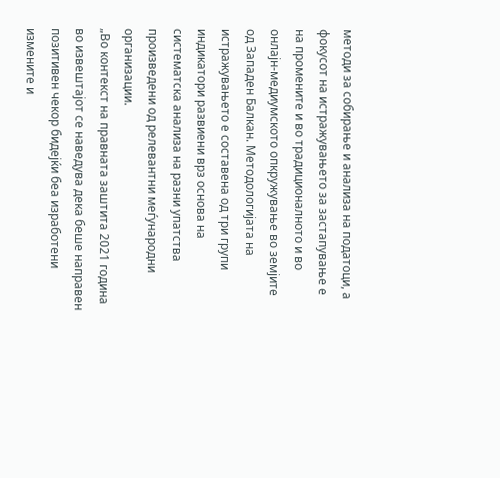методи за собирање и анализа на податоци, а фокусот на истражувањето за застапување е на промените и во традиционалното и во онлајн-медиумското опкружување во земјите од Западен Балкан. Методологијата на истражувањето е составена од три групи индикатори развиени врз основа на систематска анализа на разни упатства произведени од релевантни меѓународни организации.
„Во контекст на правната заштита 2021 година во извештајот се наведува дека беше направен позитивен чекор бидејќи беа изработени измените и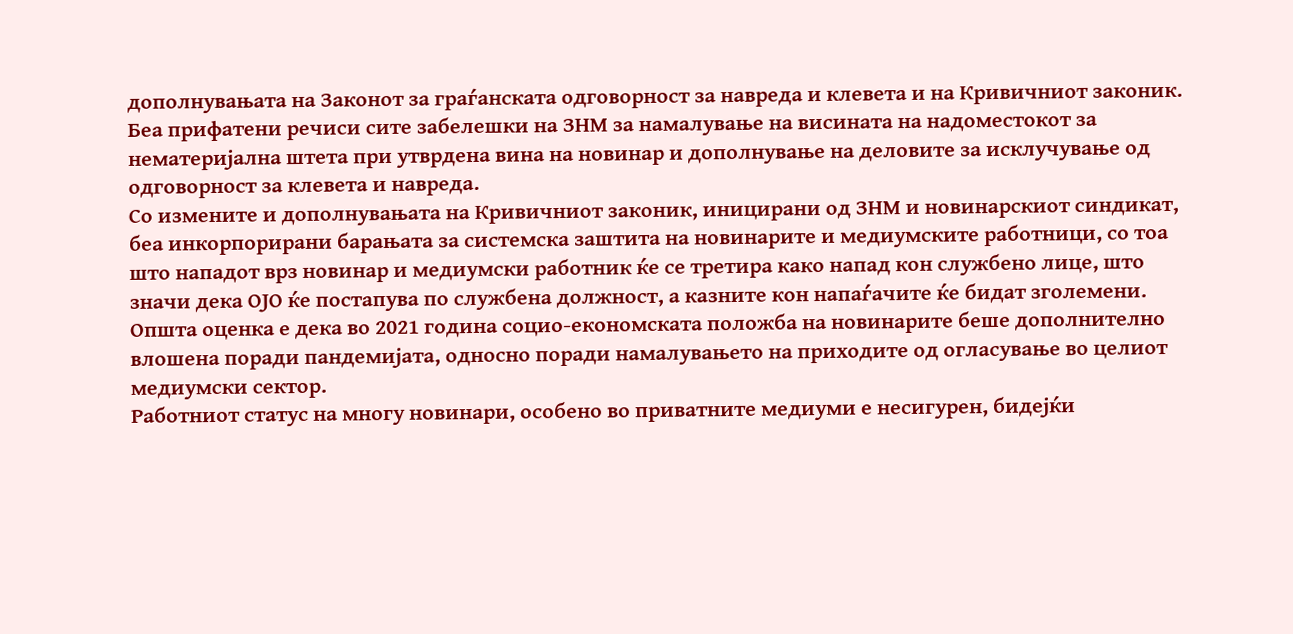дополнувањата на Законот за граѓанската одговорност за навреда и клевета и на Кривичниот законик. Беа прифатени речиси сите забелешки на ЗНМ за намалување на висината на надоместокот за нематеријална штета при утврдена вина на новинар и дополнување на деловите за исклучување од одговорност за клевета и навреда.
Со измените и дополнувањата на Кривичниот законик, иницирани од ЗНМ и новинарскиот синдикат, беа инкорпорирани барањата за системска заштита на новинарите и медиумските работници, со тоа што нападот врз новинар и медиумски работник ќе се третира како напад кон службено лице, што значи дека ОЈО ќе постапува по службена должност, а казните кон напаѓачите ќе бидат зголемени. Општа оценка е дека во 2021 година социо-економската положба на новинарите беше дополнително влошена поради пандемијата, односно поради намалувањето на приходите од огласување во целиот медиумски сектор.
Работниот статус на многу новинари, особено во приватните медиуми е несигурен, бидејќи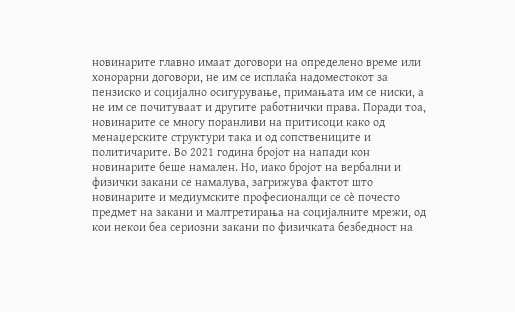новинарите главно имаат договори на определено време или хонорарни договори, не им се исплаќа надоместокот за пензиско и социјално осигурување, примањата им се ниски, а не им се почитуваат и другите работнички права. Поради тоа, новинарите се многу поранливи на притисоци како од менаџерските структури така и од сопствениците и политичарите. Во 2021 година бројот на напади кон новинарите беше намален. Но, иако бројот на вербални и физички закани се намалува, загрижува фактот што новинарите и медиумските професионалци се сè почесто предмет на закани и малтретирања на социјалните мрежи, од кои некои беа сериозни закани по физичката безбедност на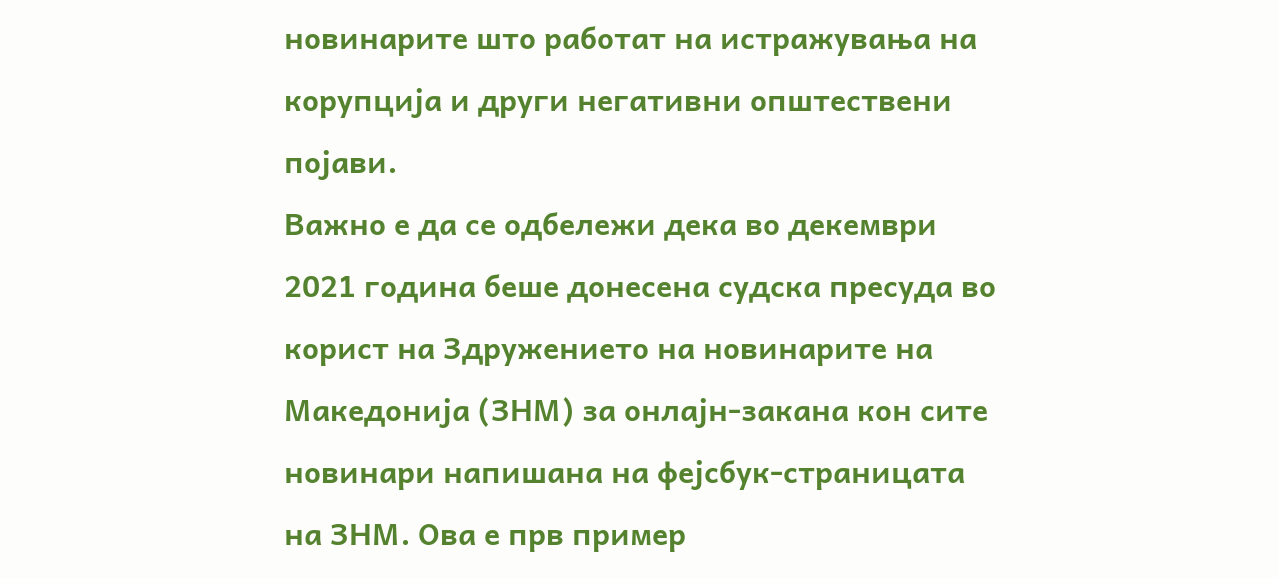новинарите што работат на истражувања на корупција и други негативни општествени појави.
Важно е да се одбележи дека во декември 2021 година беше донесена судска пресуда во корист на Здружението на новинарите на Македонија (ЗНМ) за онлајн-закана кон сите новинари напишана на фејсбук-страницата на ЗНМ. Ова е прв пример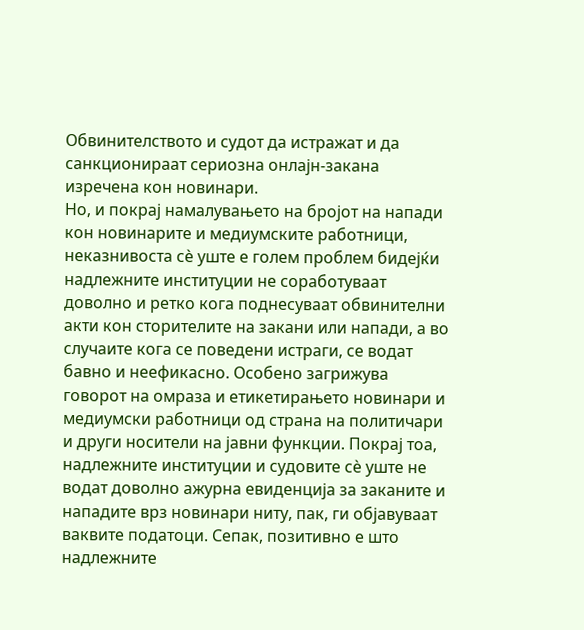Обвинителството и судот да истражат и да санкционираат сериозна онлајн-закана изречена кон новинари.
Но, и покрај намалувањето на бројот на напади кон новинарите и медиумските работници, неказнивоста сè уште е голем проблем бидејќи надлежните институции не соработуваат доволно и ретко кога поднесуваат обвинителни акти кон сторителите на закани или напади, а во случаите кога се поведени истраги, се водат бавно и неефикасно. Особено загрижува говорот на омраза и етикетирањето новинари и медиумски работници од страна на политичари и други носители на јавни функции. Покрај тоа, надлежните институции и судовите сè уште не водат доволно ажурна евиденција за заканите и нападите врз новинари ниту, пак, ги објавуваат ваквите податоци. Сепак, позитивно е што надлежните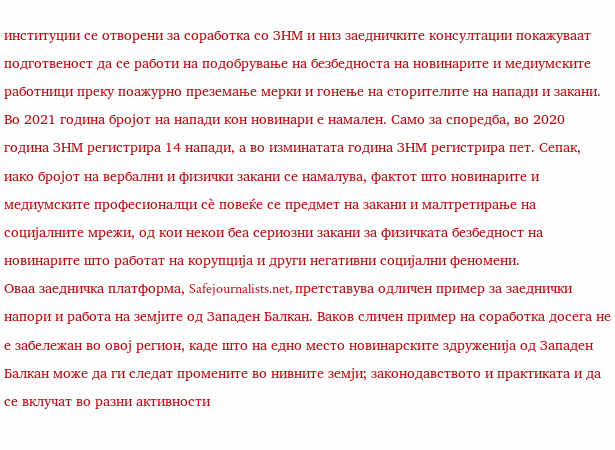институции се отворени за соработка со ЗНМ и низ заедничките консултации покажуваат подготвеност да се работи на подобрување на безбедноста на новинарите и медиумските работници преку поажурно преземање мерки и гонење на сторителите на напади и закани.
Во 2021 година бројот на напади кон новинари е намален. Само за споредба, во 2020 година ЗНМ регистрира 14 напади, а во изминатата година ЗНМ регистрира пет. Сепак, иако бројот на вербални и физички закани се намалува, фактот што новинарите и медиумските професионалци сè повеќе се предмет на закани и малтретирање на социјалните мрежи, од кои некои беа сериозни закани за физичката безбедност на новинарите што работат на корупција и други негативни социјални феномени.
Oваа заедничка платформа, Safejournalists.net, претставува одличен пример за заеднички напори и работа на земјите од Западен Балкан. Ваков сличен пример на соработка досега не е забележан во овој регион, каде што на едно место новинарските здруженија од Западен Балкан може да ги следат промените во нивните земји; законодавството и практиката и да се вклучат во разни активности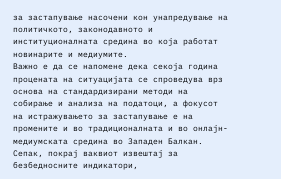за застапување насочени кон унапредување на политичкото, законодавното и институционалната средина во која работат новинарите и медиумите.
Важно е да се напомене дека секоја година процената на ситуацијата се спроведува врз основа на стандардизирани методи на собирање и анализа на податоци, а фокусот на истражувањето за застапување е на промените и во традиционалната и во онлајн-медиумската средина во Западен Балкан. Сепак, покрај ваквиот извештај за безбедносните индикатори,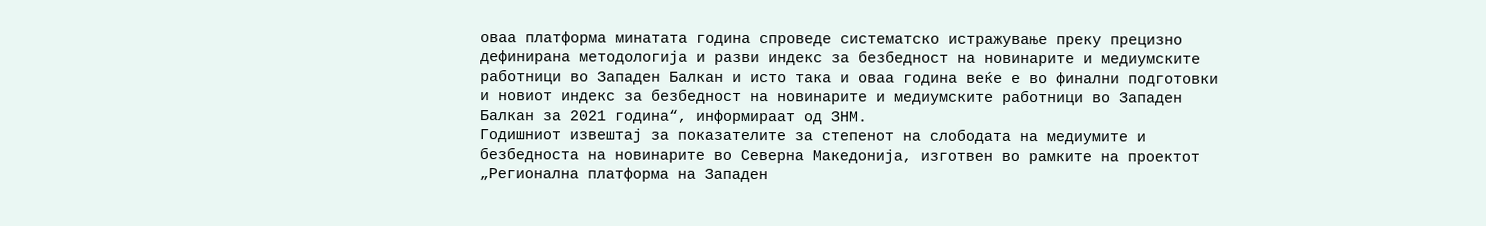оваа платформа минатата година спроведе систематско истражување преку прецизно дефинирана методологија и разви индекс за безбедност на новинарите и медиумските работници во Западен Балкан и исто така и оваа година веќе е во финални подготовки и новиот индекс за безбедност на новинарите и медиумските работници во Западен Балкан за 2021 година“, информираат од ЗНМ.
Годишниот извештај за показателите за степенот на слободата на медиумите и безбедноста на новинарите во Северна Македонија, изготвен во рамките на проектот „Регионална платформа на Западен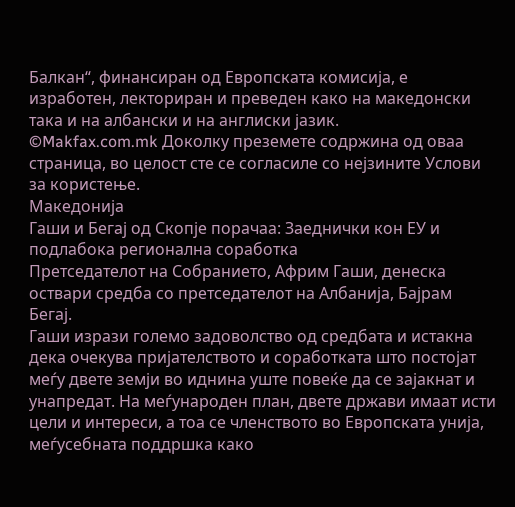Балкан“, финансиран од Европската комисија, е изработен, лекториран и преведен како на македонски така и на албански и на англиски јазик.
©Makfax.com.mk Доколку преземете содржина од оваа страница, во целост сте се согласиле со нејзините Услови за користење.
Македонија
Гаши и Бегај од Скопје порачаа: Заеднички кон ЕУ и подлабока регионална соработка
Претседателот на Собранието, Африм Гаши, денеска оствари средба со претседателот на Албанија, Бајрам Бегај.
Гаши изрази големо задоволство од средбата и истакна дека очекува пријателството и соработката што постојат меѓу двете земји во иднина уште повеќе да се зајакнат и унапредат. На меѓународен план, двете држави имаат исти цели и интереси, а тоа се членството во Европската унија, меѓусебната поддршка како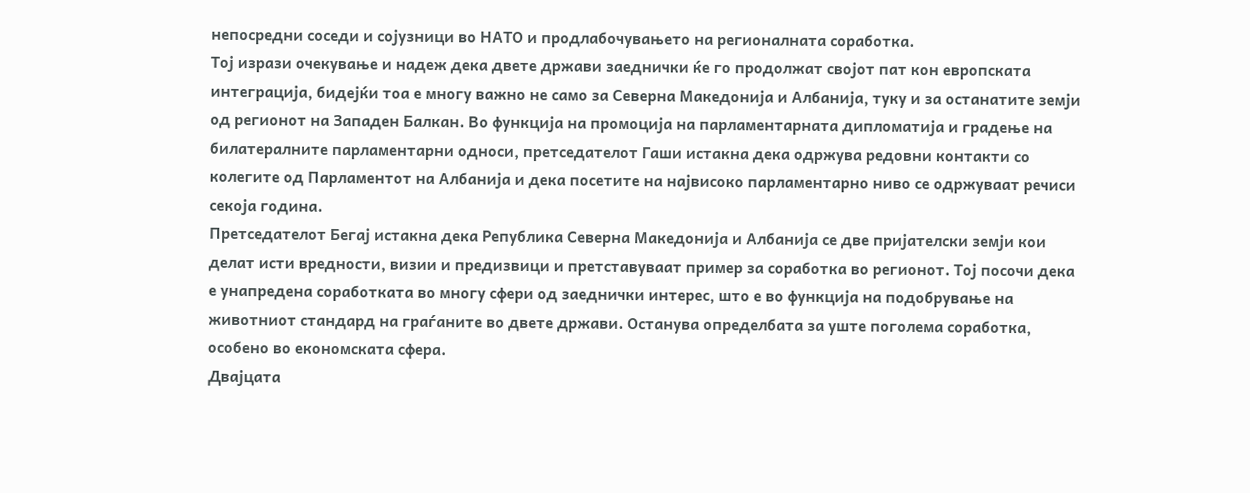непосредни соседи и сојузници во НАТО и продлабочувањето на регионалната соработка.
Тој изрази очекување и надеж дека двете држави заеднички ќе го продолжат својот пат кон европската интеграција, бидејќи тоа е многу важно не само за Северна Македонија и Албанија, туку и за останатите земји од регионот на Западен Балкан. Во функција на промоција на парламентарната дипломатија и градење на билатералните парламентарни односи, претседателот Гаши истакна дека одржува редовни контакти со колегите од Парламентот на Албанија и дека посетите на највисоко парламентарно ниво се одржуваат речиси секоја година.
Претседателот Бегај истакна дека Република Северна Македонија и Албанија се две пријателски земји кои делат исти вредности, визии и предизвици и претставуваат пример за соработка во регионот. Тој посочи дека е унапредена соработката во многу сфери од заеднички интерес, што е во функција на подобрување на животниот стандард на граѓаните во двете држави. Останува определбата за уште поголема соработка, особено во економската сфера.
Двајцата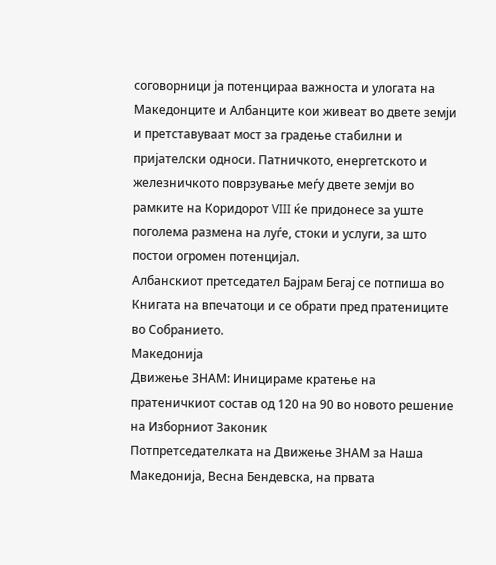соговорници ја потенцираа важноста и улогата на Македонците и Албанците кои живеат во двете земји и претставуваат мост за градење стабилни и пријателски односи. Патничкото, енергетското и железничкото поврзување меѓу двете земји во рамките на Коридорот VIII ќе придонесе за уште поголема размена на луѓе, стоки и услуги, за што постои огромен потенцијал.
Албанскиот претседател Бајрам Бегај се потпиша во Книгата на впечатоци и се обрати пред пратениците во Собранието.
Македонија
Движење ЗНАМ: Иницираме кратење на пратеничкиот состав од 120 на 90 во новото решение на Изборниот Законик
Потпретседателката на Движење ЗНАМ за Наша Македонија, Весна Бендевска, на првата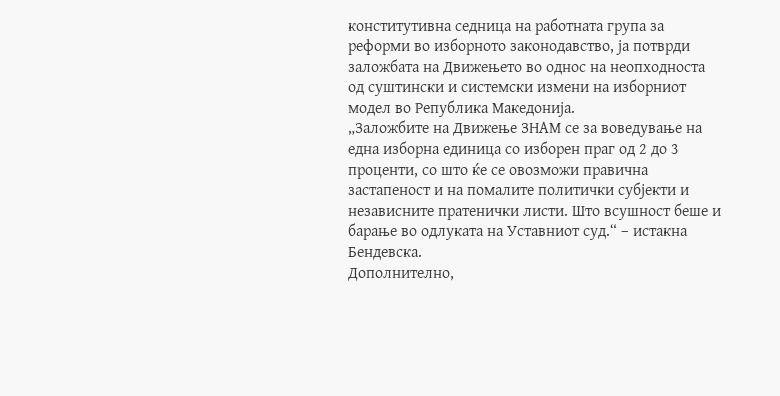конститутивна седница на работната група за реформи во изборното законодавство, ја потврди заложбата на Движењето во однос на неопходноста од суштински и системски измени на изборниот модел во Република Македонија.
„Заложбите на Движење ЗНАМ се за воведување на една изборна единица со изборен праг од 2 до 3 проценти, со што ќе се овозможи правична застапеност и на помалите политички субјекти и независните пратенички листи. Што всушност беше и барање во одлуката на Уставниот суд.“ – истакна Бендевска.
Дополнително,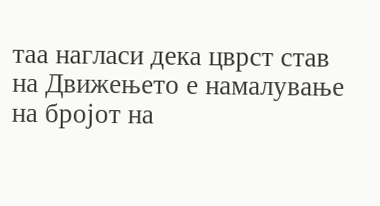таа нагласи дека цврст став на Движењето е намалување на бројот на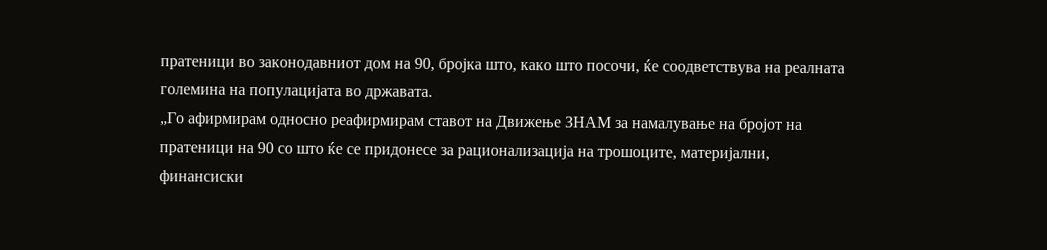пратеници во законодавниот дом на 90, бројка што, како што посочи, ќе соодветствува на реалната големина на популацијата во државата.
„Го афирмирам односно реафирмирам ставот на Движење ЗНАМ за намалување на бројот на пратеници на 90 со што ќе се придонесе за рационализација на трошоците, материјални, финансиски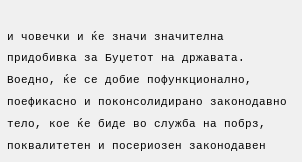и човечки и ќе значи значителна придобивка за Буџетот на државата. Воедно, ќе се добие пофункционално, поефикасно и поконсолидирано законодавно тело, кое ќе биде во служба на побрз, поквалитетен и посериозен законодавен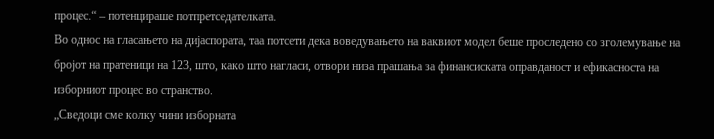процес.“ – потенцираше потпретседателката.
Во однос на гласањето на дијаспората, таа потсети дека воведувањето на ваквиот модел беше проследено со зголемување на бројот на пратеници на 123, што, како што нагласи, отвори низа прашања за финансиската оправданост и ефикасноста на изборниот процес во странство.
„Сведоци сме колку чини изборната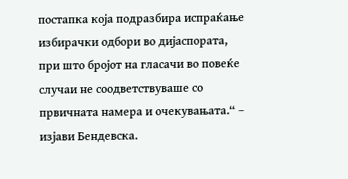постапка која подразбира испраќање избирачки одбори во дијаспората, при што бројот на гласачи во повеќе случаи не соодветствуваше со првичната намера и очекувањата.“ – изјави Бендевска.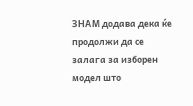ЗНАМ додава дека ќе продолжи да се залага за изборен модел што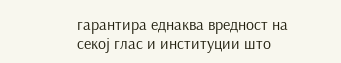гарантира еднаква вредност на секој глас и институции што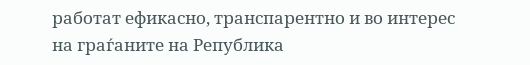работат ефикасно, транспарентно и во интерес на граѓаните на Република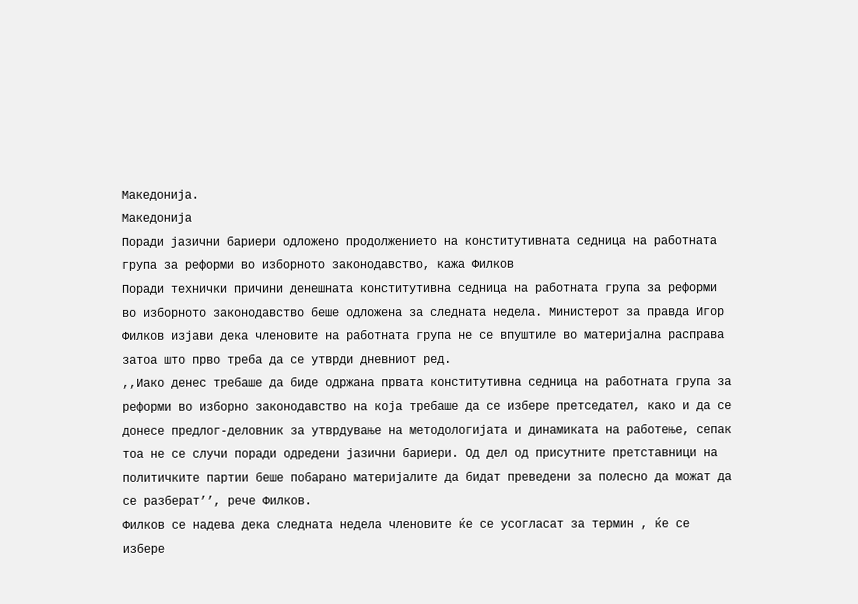Македонија.
Македонија
Поради јазични бариери одложено продолжението на конститутивната седница на работната група за реформи во изборното законодавство, кажа Филков
Поради технички причини денешната конститутивна седница на работната група за реформи во изборното законодавство беше одложена за следната недела. Министерот за правда Игор Филков изјави дека членовите на работната група не се впуштиле во материјална расправа затоа што прво треба да се утврди дневниот ред.
,,Иако денес требаше да биде одржана првата конститутивна седница на работната група за реформи во изборно законодавство на која требаше да се избере претседател, како и да се донесе предлог-деловник за утврдување на методологијата и динамиката на работење, сепак тоа не се случи поради одредени јазични бариери. Од дел од присутните претставници на политичките партии беше побарано материјалите да бидат преведени за полесно да можат да се разберат’’, рече Филков.
Филков се надева дека следната недела членовите ќе се усогласат за термин , ќе се избере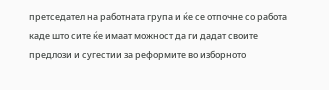претседател на работната група и ќе се отпочне со работа каде што сите ќе имаат можност да ги дадат своите предлози и сугестии за реформите во изборното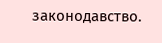законодавство.